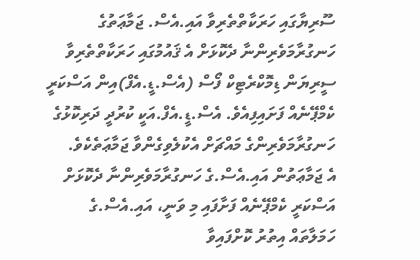ސޫރިޔާގައި ހަރަކާތްތެރިވާ އައި.އެސް. ޖަމާޢަތުގެ ހަނގުރާމަވެރިންނާ ދެކޮޅަށް އެ ޤައުމުގައި ހަރަކާތްތެރިވާ ސީރިޔަން ޑިމޮކްރެޓިކް ފޯސް (އެސް.ޑީ.އެފް)އިން އަސްކަރީ ކެމްޕޭނެއް ފަށައިފިއެވެ. އެސް.ޑީ.އެފް.އަކީ ކުރުދީ ދަރިކޮޅުގެ ހަނގުރާމަވެރިންގެ މައްޗަށް އެކުލެވިގެންވާ ޖަމާޢަތެކެވެ.
އެ ޖަމާޢަތުން އައި.އެސް.ގެ ހަނގުރާމަވެރިންނާ ދެކޮޅަށް އަސްކަރީ ކެމްޕޭނެއް ފަށާފައި މި ވަނީ، އައި.އެސް.ގެ ހަމަލާތައް އިތުރު ކޮށްފައިވާ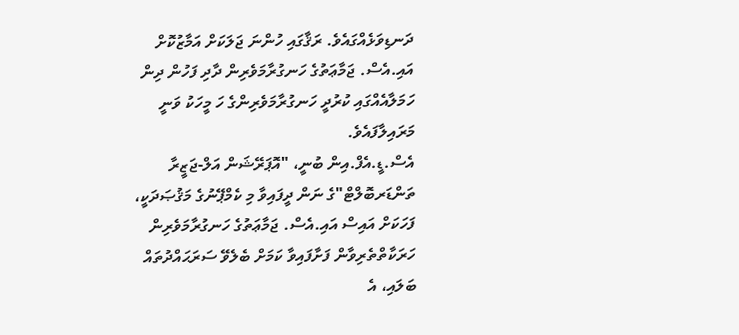ދަނޑިވަޅެއްގައެވެ. ރަޤާގައި ހުންނަ ޖަލަކަށް އަމާޒުކޮށް އައި.އެސް. ޖަމާޢަތުގެ ހަނގުރާމަވެރިން ދާދި ފަހުން ދިން ހަމަލާއެއްގައި ކުރުދީ ހަނގުރާމަވެރިންގެ ހަ މީހަކު ވަނީ މަރައިލާފައެވެ.
އެސް.ޑީ.އެފް.އިން ބުނީ، "އޮޕަރޭޝަން އަލް-ޖަޒީރާ ތަންޑަރބޮލްޓް"ގެ ނަން ދީފައިވާ މި ކެމްޕޭނުގެ މަޤުޞަދަކީ، ފަހަކަށް އައިސް އައި.އެސް. ޖަމާޢަތުގެ ހަނގުރާމަވެރިން ހަރަކާތްތެރިވާން ފަށާފައިވާ ކަމަށް ބެލެވޭ ސަރަޙައްދުތައް ބަލައި، އެ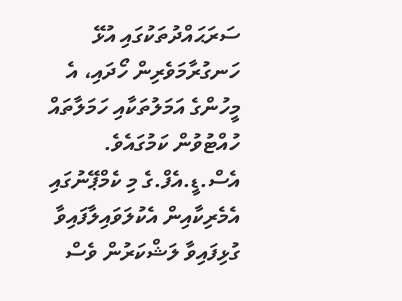ސަރަޙައްދުތަކުގައި އުޅޭ ހަނގުރާމަވެރިން ހޯދައި، އެ މީހުންގެ އަމަލުތަކާއި ހަމަލާތައް ހުއްޓުވުން ކަމުގައެވެ.
އެސް.ޑީ.އެފް.ގެ މި ކެމްޕޭނުގައި އެމެރިކާއިން އެކުލަވައިލާފައިވާ ގުޅިފައިވާ ލަޝްކަރުން ވެސް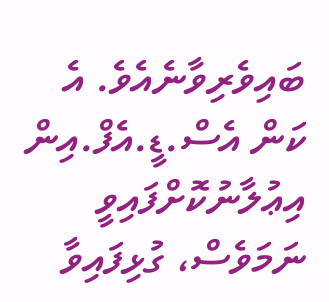ބައިވެރިވާނެއެވެ. އެ ކަން އެސް.ޑީ.އެފް.އިން އިޢުލާނުކޮށްފައިވީ ނަމަވެސް، ގުޅިފައިވާ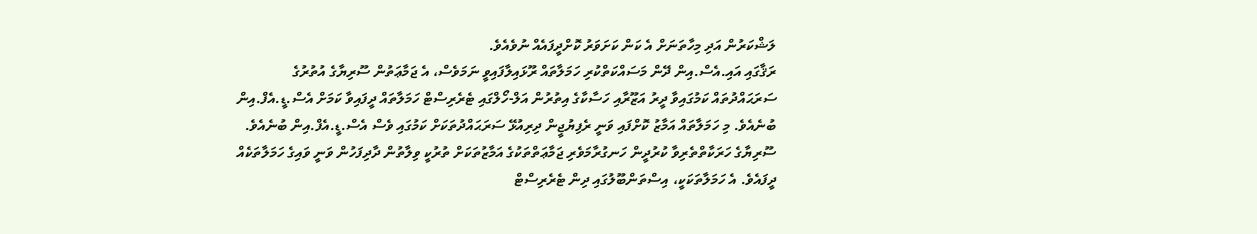ލަޝްކަރުން އަދި މިހާތަނަށް އެ ކަން ކަށަވަރު ކޮށްދީފައެއް ނުވެއެވެ.
ރަޤާގައި އައި.އެސް.އިން ދޭން މަސައްކަތްކުރި ހަމަލާތައް ރޫޅައިލާފައިވީ ނަމަވެސް، އެ ޖަމާޢަތުން ސޫރިޔާގެ އުތުރުގެ ސަރަޙައްދުތައް ކަމުގައިވާ ދީރު އަޒޫރާއި ހަސާކާގެ އިތުރުން އަލް-ހޯލްގައި ޓެރެރިސްޓް ހަމަލާތައް ދީފައިވާ ކަމަށް އެސް.ޑީ.އެފް.އިން ބުނެއެވެ. މި ހަމަލާތައް އަމާޒު ކޮށްފައި ވަނީ ރެފިޔުޖީން ދިރިއުޅޭ ސަރަޙައްދުތަކަށް ކަމުގައި ވެސް އެސް.ޑީ.އެފް.އިން ބުނެއެވެ.
ސޫރިޔާގެ ހަރަކާތްތެރިވާ ކުރުދީން ހަނގުރާމަވެރި ޖަމާޢަތްތަކުގެ އަމާޒުތަކަށް ތުރުކީ ވިލާތުން ދާދިފަހުން ވަނީ ވައިގެ ހަމަލާތަކެއް ދީފައެވެ. އެ ހަމަލާތަކަކީ، އިސްތަންބޫލުގައި ދިން ޓެރެރިސްޓް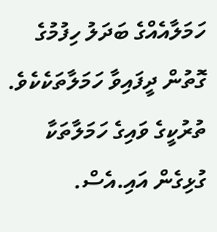ހަމަލާއެއްގެ ބަދަލު ހިފުމުގެ ގޮތުން ދީފައިވާ ހަމަލާތަކެކެވެ. ތުރުކީގެ ވައިގެ ހަމަލާތަކާ ގުޅިގެން އައި.އެސް.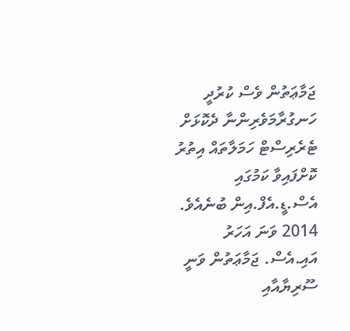ޖަމާޢަތުން ވެސް ކުރުދީ ހަނގުރާމަވެރިންނާ ދެކޮޅަށް ޓެރެރިސްޓް ހަމަލާތައް އިތުރު ކޮށްފައިވާ ކަމުގައި އެސް.ޑީ.އެފް.އިން ބުނެއެވެ.
2014 ވަނަ އަހަރު އައި.އެސް. ޖަމާޢަތުން ވަނީ ސޫރިޔާއާއި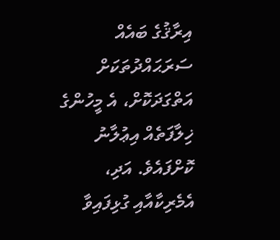އިރާޤުގެ ބައެއް ސަރަޙައްދުތަކަށް އަތްގަދަކޮށް، އެ މީހުންގެ ޚިލާފަތެއް އިޢުލާނު ކޮށްފައެވެ. އަދި، އެމެރިކާއާއި ގުޅިފައިވާ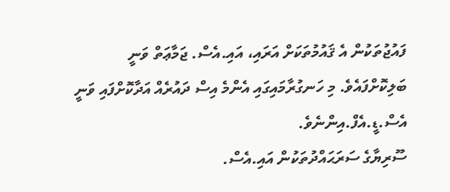ފައުޖުތަކުން އެ ޤައުމުތަކަށް އަރައި، އައި.އެސް. ޖަމާޢަތް ވަނީ ބަލިކޮށްފައެވެ. މި ހަނގުރާމައިގައި އެންމެ އިސް ދައުރެއް އަދާކޮށްފައި ވަނީ އެސް.ޑީ.އެފް.އިންނެވެ.
ސޫރިޔާގެ ސަރަޙައްދުތަކުން އައި.އެސް.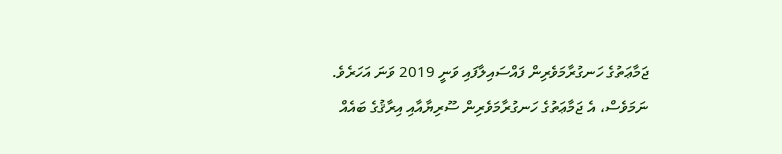ޖަމާޢަތުގެ ހަނގުރާމަވެރިން ފައްސައިލާފައި ވަނީ 2019 ވަނަ އަހަރެވެ. ނަމަވެސް، އެ ޖަމާޢަތުގެ ހަނގުރާމަވެރިން ސޫރިޔާއާއި އިރާޤުގެ ބައެއް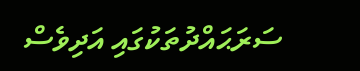ސަރަޙައްދުތަކުގައި އަދިވެސް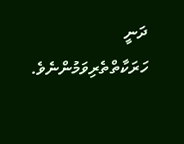ދަނީ ހަރަކާތްތެރިވަމުންނެވެ.